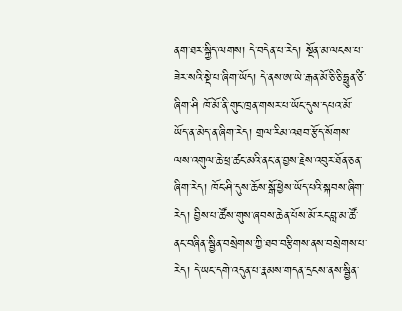ནག་ཐར་སྐྱིད་ལགས། དེ་བདེན་པ་རེད། སྔོན་མ་ལངས་པ་ཟེར་སའི་སྡེ་པ་ཞིག་ཡོད། དེ་ནས་ཨ་ཡེ་རྒན་མོ་ཅི་ཅི་ཧྥུན་ཙི་ཞིག་ཤི ཁོ་མོ་ནི་གུང་ཁྲན་གསར་པ་ཡོང་དུས་དཔའ་མོ་ཡོད་ན་མེད་ན་ཞིག་རེད། གྲལ་རིམ་འཐབ་རྩོད་སོགས་ལས་འགུལ་ཆེ་ཕྲ་ཚང་མའི་ནང་ན་བྱས་རྗེས་འབུར་ཐོན་ཅན་ཞིག་རེད། ཁོང་ཤི་དུས་ཆོས་སྒོ་ཕྱེས་ཡོད་པའི་སྐབས་ཞིག་རེད། བྱིས་པ་ཚོས་གུས་ཞབས་ཆེན་པོས་མོ་རང་བླ་མ་ཚོ་ནང་བཞིན་སྦྱིན་བསྲེགས་ཀྱི་ཐབ་བརྩིགས་ནས་བསྲེགས་པ་རེད། དེ་ཡང་དགེ་འདུན་པ་རྣམས་གདན་དྲངས་ནས་སྦྱིན་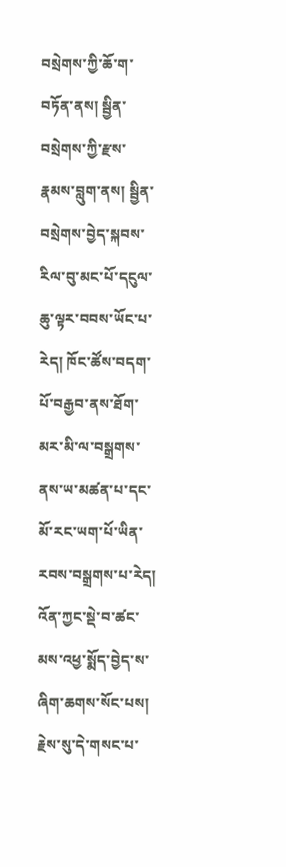བསྲེགས་ཀྱི་ཆོ་ག་བཏོན་ནས། སྦྱིན་བསྲེགས་ཀྱི་རྫས་རྣམས་བླུག་ནས། སྦྱིན་བསྲེགས་བྱེད་སྐབས་རིལ་བུ་མང་པོ་དངུལ་ཆུ་ལྟར་བབས་ཡོང་པ་རེད། ཁོང་ཚོས་བདག་པོ་བརྒྱབ་ནས་ཐོག་མར་མི་ལ་བསྒྲགས་ནས་ཡ་མཚན་པ་དང་མོ་རང་ཡག་པོ་ཡིན་རབས་བསྒྲགས་པ་རེད། འོན་ཀྱང་སྡེ་བ་ཚང་མས་འཕྱ་སྨོད་བྱེད་ས་ཞིག་ཆགས་སོང་པས། རྗེས་སུ་དེ་གསང་པ་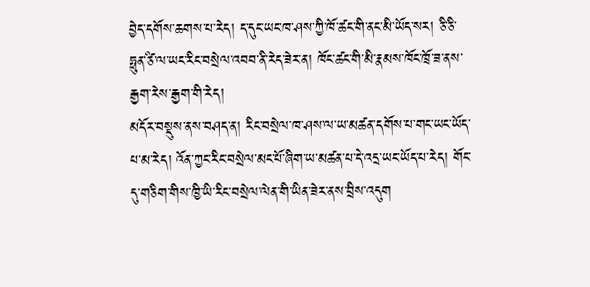བྱེད་དགོས་ཆགས་པ་རེད། ད་དུང་ཡང་ཁ་ཤས་ཀྱི་ཁོ་ཚང་གི་ནང་མི་ཡོད་སར། ཅི་ཅི་ཧྥུན་ཙི་ལ་ཡང་རིང་བསྲེལ་འབབ་ནི་རེད་ཟེར་ན། ཁོང་ཚང་གི་མི་རྣམས་ཁོང་ཁྲོ་ཟ་ནས་རྒྱག་རེས་རྒྱག་གི་རེད།
མདོར་བསྡུས་ནས་བཤད་ན། རིང་བསྲེལ་ཁ་ཤས་ལ་ཡ་མཚན་དགོས་པ་གང་ཡང་ཡོད་པ་མ་རེད། འོན་ཀྱང་རིང་བསྲེལ་མང་པོ་ཞིག་ཡ་མཚན་པ་དེ་འདྲ་ཡང་ཡོད་པ་རེད། གོང་དུ་གཅིག་གིས་ཁྱི་ཡི་རིང་བསྲེལ་ལེན་གི་ཡིན་ཟེར་ནས་བྲིས་འདུག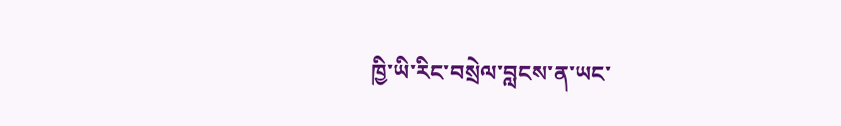ཁྱི་ཡི་རིང་བསྲེལ་བླངས་ན་ཡང་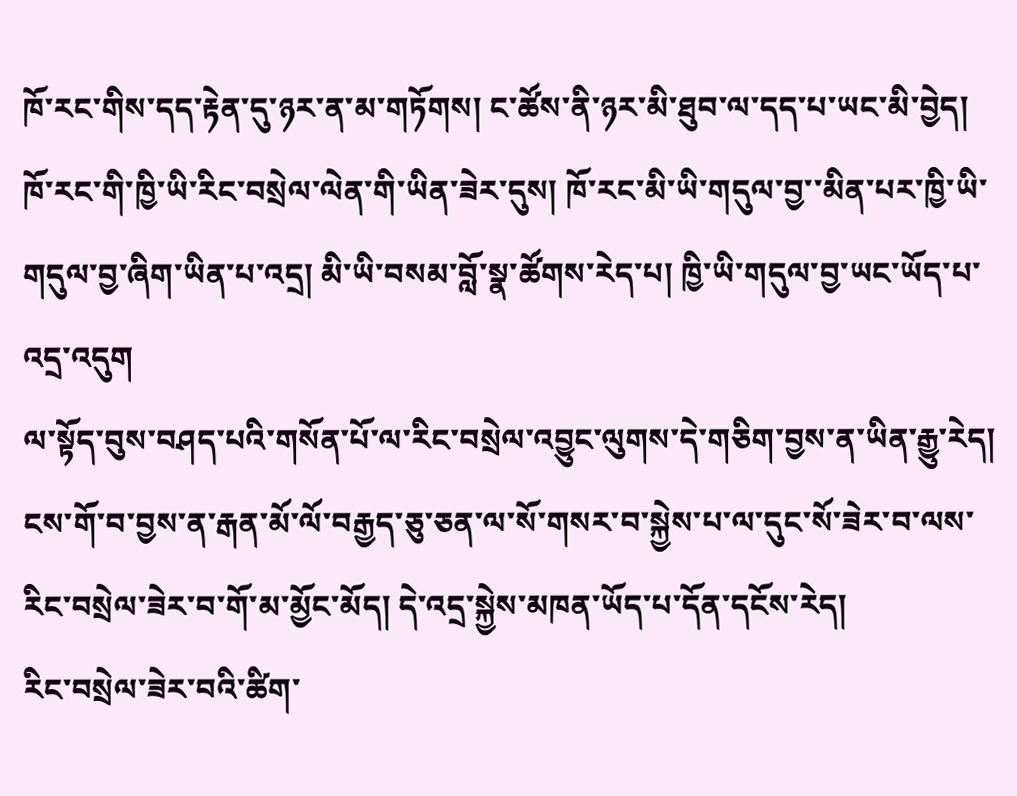ཁོ་རང་གིས་དད་རྟེན་དུ་ཉར་ན་མ་གཏོགས། ང་ཚོས་ནི་ཉར་མི་ཐུབ་ལ་དད་པ་ཡང་མི་བྱེད། ཁོ་རང་གི་ཁྱི་ཡི་རིང་བསྲེལ་ལེན་གི་ཡིན་ཟེར་དུས། ཁོ་རང་མི་ཡི་གདུལ་བྱ་་མིན་པར་ཁྱི་ཡི་གདུལ་བྱ་ཞིག་ཡིན་པ་འདྲ། མི་ཡི་བསམ་བློ་སྣ་ཚོགས་རེད་པ། ཁྱི་ཡི་གདུལ་བྱ་ཡང་ཡོད་པ་འདྲ་འདུག
ལ་སྟོད་བུས་བཤད་པའི་གསོན་པོ་ལ་རིང་བསྲེལ་འབྱུང་ལུགས་དེ་གཅིག་བྱས་ན་ཡིན་རྒྱུ་རེད། ངས་གོ་བ་བྱས་ན་རྒན་མོ་ལོ་བརྒྱད་ཅུ་ཅན་ལ་སོ་གསར་བ་སྐྱེས་པ་ལ་དུང་སོ་ཟེར་བ་ལས་རིང་བསྲེལ་ཟེར་བ་གོ་མ་མྱོང་མོད། དེ་འདྲ་སྐྱེས་མཁན་ཡོད་པ་དོན་དངོས་རེད།
རིང་བསྲེལ་ཟེར་བའི་ཚིག་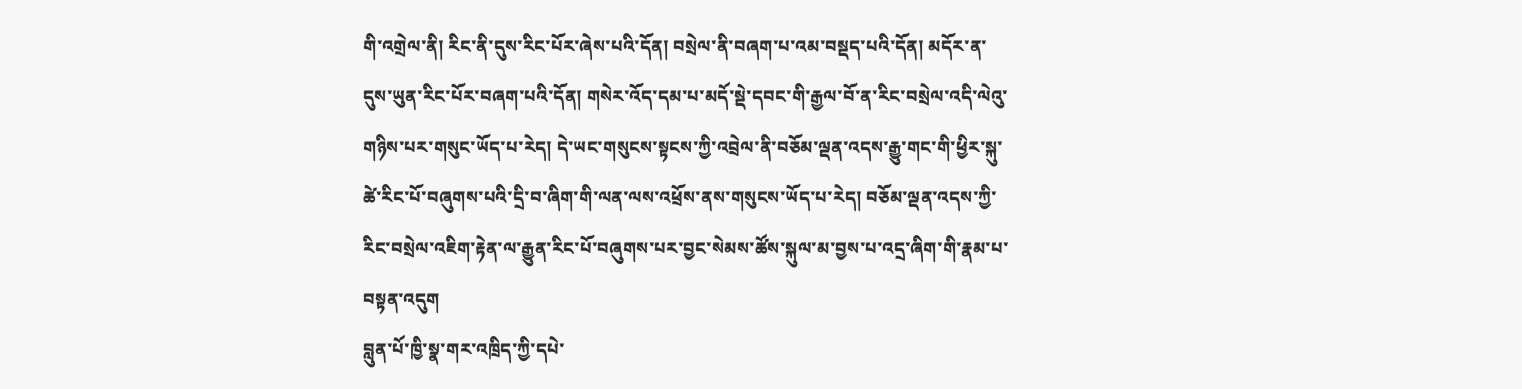གི་འགྲེལ་ནི། རིང་ནི་དུས་རིང་པོར་ཞེས་པའི་དོན། བསྲེལ་ནི་བཞག་པ་འམ་བསྡད་པའི་དོན། མདོར་ན་དུས་ཡུན་རིང་པོར་བཞག་པའི་དོན། གསེར་འོད་དམ་པ་མདོ་སྡེ་དབང་གི་རྒྱལ་བོ་ན་རིང་བསྲེལ་འདི་ལེའུ་གཉིས་པར་གསུང་ཡོད་པ་རེད། དེ་ཡང་གསུངས་སྟངས་ཀྱི་འབྲེལ་ནི་བཅོམ་ལྡན་འདས་རྒྱུ་གང་གི་ཕྱིར་སྐུ་ཚེ་རིང་པོ་བཞུགས་པའི་དྲི་བ་ཞིག་གི་ལན་ལས་འཕྲོས་ནས་གསུངས་ཡོད་པ་རེད། བཅོམ་ལྡན་འདས་ཀྱི་རིང་བསྲེལ་འཇིག་རྟེན་ལ་རྒྱུན་རིང་པོ་བཞུགས་པར་བྱང་སེམས་ཚོས་སྐུལ་མ་བྱས་པ་འདྲ་ཞིག་གི་རྣམ་པ་བསྟན་འདུག
བླུན་པོ་ཁྱི་སྣ་གར་འཁྲིད་ཀྱི་དཔེ་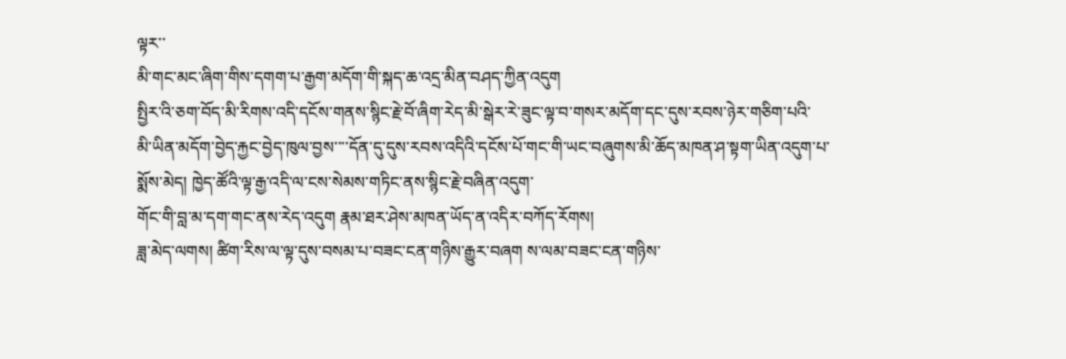ལྟར་་
མི་གང་མང་ཞིག་གིས་དགག་པ་རྒྱག་མདོག་གི་སྐད་ཆ་འདྲ་མིན་བཤད་ཀྱིན་འདུག
སྤྱིར་འི་ཅག་བོད་མི་རིགས་འདི་དངོས་གནས་སྙིང་རྗེ་བོ་ཞིག་རེད་མི་སྒེར་རེ་ཟུང་ལྟ་བ་གསར་མདོག་དང་དུས་རབས་ཉེར་གཅིག་པའི་
མི་ཡིན་མདོག་བྱེད་རྐྱང་བྱེད་ཁུལ་བྱས་་་་དོན་དུ་དུས་རབས་འདིའི་དངོས་པོ་གང་གི་ཡང་བཞུགས་མི་ཆོད་མཁན་ཤ་སྟག་ཡིན་འདུག་པ་སྨོས་མེད། ཁྱེད་ཚོའི་ལྟ་རྒྱ་འདི་ལ་ངས་སེམས་གཏིང་ནས་སྙིང་རྗེ་བཞིན་འདུག་
གོང་གི་བླ་མ་དག་གང་ནས་རེད་འདུག རྣམ་ཐར་ཤེས་མཁན་ཡོད་ན་འདིར་བཀོད་རོགས།
ཟླ་མེད་ལགས། ཚིག་རིས་ལ་ལྟ་དུས་བསམ་པ་བཟང་ངན་གཉིས་རྒྱུར་བཞག ས་ལམ་བཟང་ངན་གཉིས་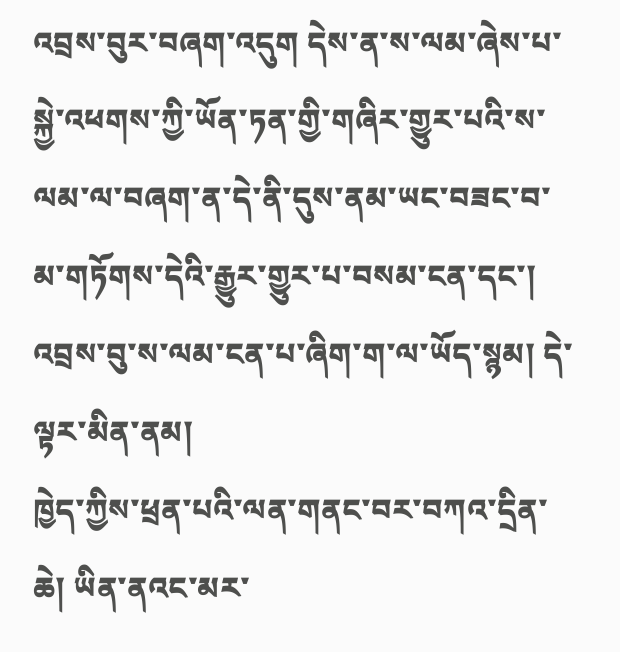འབྲས་བུར་བཞག་འདུག དེས་ན་ས་ལམ་ཞེས་པ་སྐྱེ་འཕགས་ཀྱི་ཡོན་ཏན་གྱི་གཞིར་གྱུར་པའི་ས་ལམ་ལ་བཞག་ན་དེ་ནི་དུས་ནམ་ཡང་བཟང་བ་མ་གཏོགས་དེའི་རྒྱུར་གྱུར་པ་བསམ་ངན་དང་། འབྲས་བུ་ས་ལམ་ངན་པ་ཞིག་ག་ལ་ཡོད་སྙམ། དེ་ལྟར་མིན་ནམ།
ཁྱེད་ཀྱིས་ཕྲན་པའི་ལན་གནང་བར་བཀའ་དྲིན་ཆེ། ཡིན་ནའང་མར་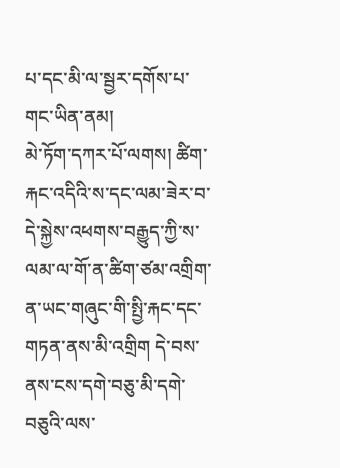པ་དང་མི་ལ་སྦྱར་དགོས་པ་གང་ཡིན་ནམ།
མེ་ཏོག་དཀར་པོ་ལགས། ཚིག་རྐང་འདིའི་ས་དང་ལམ་ཟེར་བ་དེ་སྐྱེས་འཕགས་བརྒྱུད་ཀྱི་ས་ལམ་ལ་གོ་ན་ཚིག་ཙམ་འགྲིག་ན་ཡང་གཞུང་གི་སྤྱི་རྐང་དང་གཏན་ནས་མི་འགྲིག དེ་བས་ནས་ངས་དགེ་བཅུ་མི་དགེ་བཅུའི་ལས་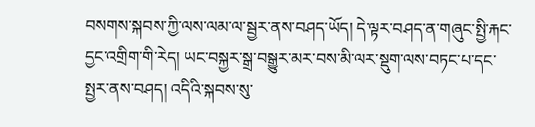བསགས་སྐབས་ཀྱི་ལས་ལམ་ལ་སྦྱར་ནས་བཤད་ཡོད། དེ་ལྟར་བཤད་ན་གཞུང་སྤྱི་རྐང་དྱང་འགྲིག་གི་རེད། ཡང་བསྐྱར་སྒྲ་བསྒྱུར་མར་བས་མི་ལར་སྡུག་ལས་བཏང་པ་དང་སྤྱར་ནས་བཤད། འདིའི་སྐབས་སུ་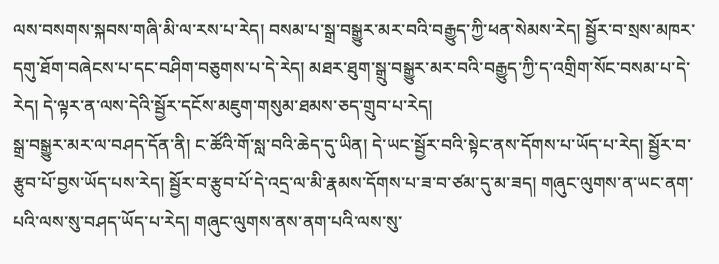ལས་བསགས་སྐབས་གཞི་མི་ལ་རས་པ་རེད། བསམ་པ་སྒྲ་བསྒྱུར་མར་བའི་བརྒྱུད་ཀྱི་ཕན་སེམས་རེད། སྦྱོར་བ་སྲས་མཁར་དགུ་ཐོག་བཞེངས་པ་དང་བཤིག་བཅུགས་པ་དེ་རེད། མཐར་ཐུག་སྒྲུ་བསྒྱུར་མར་བའི་བརྒྱུད་ཀྱི་ད་འགྲིག་སོང་བསམ་པ་དེ་རེད། དེ་ལྟར་ན་ལས་དེའི་སྦྱོར་དངོས་མཇུག་གསུམ་ཐམས་ཅད་གྲུབ་པ་རེད།
སྒྲ་བསྒྱུར་མར་ལ་བཤད་དོན་ནི། ང་ཚོའི་གོ་སླ་བའི་ཆེད་དུ་ཡིན། དེ་ཡང་སྦྱོར་བའི་སྟེང་ནས་དོགས་པ་ཡོད་པ་རེད། སྦྱོར་བ་རྩུབ་པོ་བྱས་ཡོད་པས་རེད། སྦྱོར་བ་རྩུབ་པོ་དེ་འདྲ་ལ་མི་རྣམས་དོགས་པ་ཟ་བ་ཙམ་དུ་མ་ཟད། གཞུང་ལུགས་ན་ཡང་ནག་པའི་ལས་སུ་བཤད་ཡོད་པ་རེད། གཞུང་ལུགས་ནས་ནག་པའི་ལས་སུ་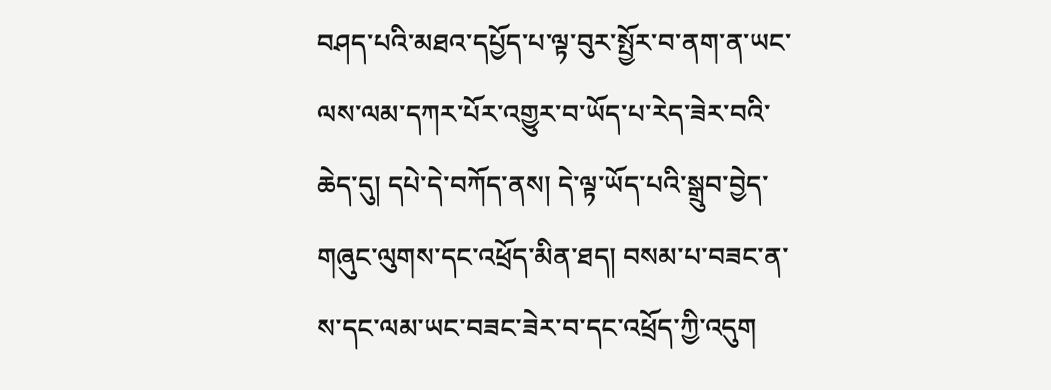བཤད་པའི་མཐའ་དཔྱོད་པ་ལྟ་བུར་སྤྱོར་བ་ནག་ན་ཡང་ལས་ལམ་དཀར་པོར་འགྱུར་བ་ཡོད་པ་རེད་ཟེར་བའི་ཆེད་དུ། དཔེ་དེ་བཀོད་ནས། དེ་ལྟ་ཡོད་པའི་སྒྲུབ་བྱེད་གཞུང་ལུགས་དང་འཕྲོད་མིན་ཐད། བསམ་པ་བཟང་ན་ས་དང་ལམ་ཡང་བཟང་ཟེར་བ་དང་འཕྲོད་ཀྱི་འདུག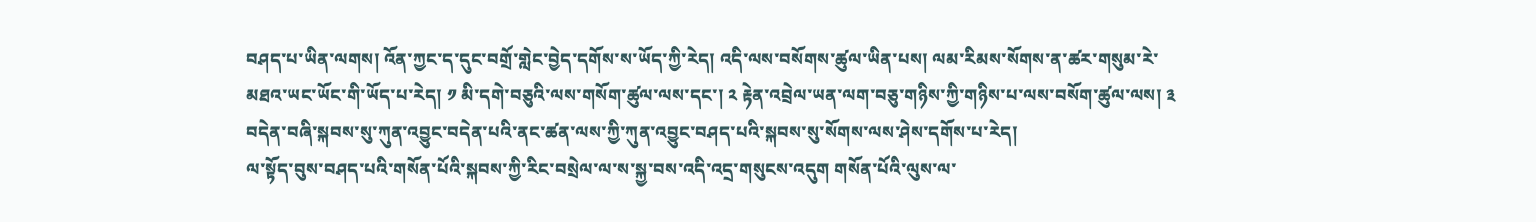བཤད་པ་ཡིན་ལགས། འོན་ཀྱང་ད་དུང་བགྲོ་གླེང་བྱེད་དགོས་ས་ཡོད་ཀྱི་རེད། འདི་ལས་བསོགས་ཚུལ་ཡིན་པས། ལམ་རིམས་སོགས་ན་ཚར་གསུམ་རེ་མཐའ་ཡང་ཡོང་གི་ཡོད་པ་རེད། ༡ མི་དགེ་བཅུའི་ལས་གསོག་ཚུལ་ལས་དང་། ༢ རྟེན་འབྲེལ་ཡན་ལག་བཅུ་གཉིས་ཀྱི་གཉིས་པ་ལས་བསོག་ཚུལ་ལས། ༣ བདེན་བཞི་སྐབས་སུ་ཀུན་འབྱུང་བདེན་པའི་ནང་ཚན་ལས་ཀྱི་ཀུན་འབྱུང་བཤད་པའི་སྐབས་སུ་སོགས་ལས་ཤེས་དགོས་པ་རེད།
ལ་སྟོད་བུས་བཤད་པའི་གསོན་པོའི་སྐབས་ཀྱི་རིང་བསྲེལ་ལ་ས་སྐྱ་བས་འདི་འདྲ་གསུངས་འདུག གསོན་པོའི་ལུས་ལ་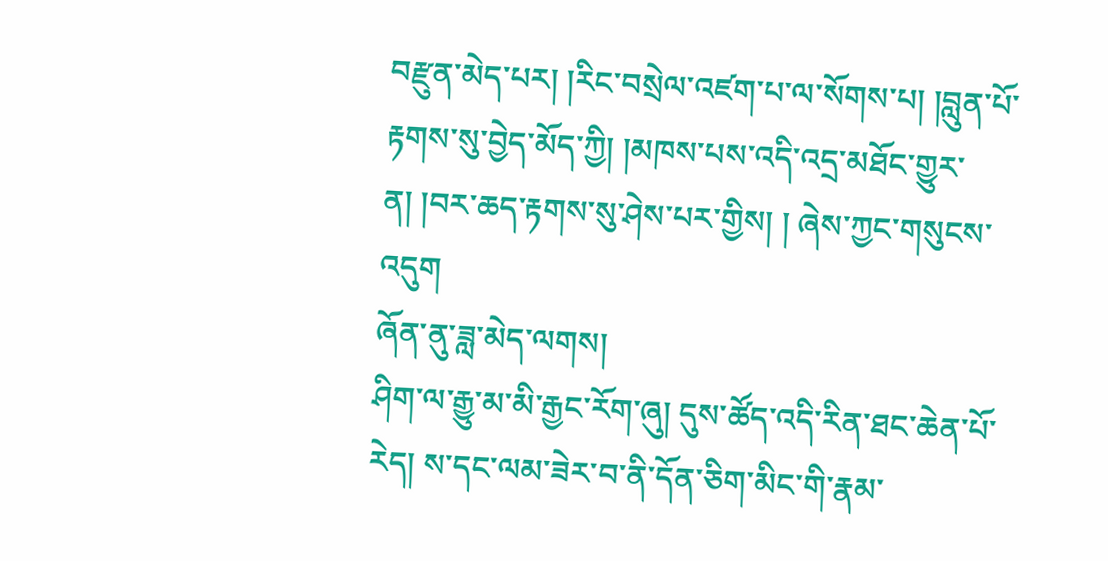བརྫུན་མེད་པར། །རིང་བསྲེལ་འཛག་པ་ལ་སོགས་པ། །བླུན་པོ་རྟགས་སུ་བྱེད་མོད་ཀྱི། །མཁས་པས་འདི་འདྲ་མཐོང་གྱུར་ན། །བར་ཆད་རྟགས་སུ་ཤེས་པར་གྱིས། ། ཞེས་ཀྱང་གསུངས་འདུག
ཞོན་ནུ་ཟླ་མེད་ལགས།
ཤིག་ལ་རྒྱུ་མ་མི་རྒྱང་རོག་ཞུ། དུས་ཚོད་འདི་རིན་ཐང་ཆེན་པོ་རེད། ས་དང་ལམ་ཟེར་བ་ནི་དོན་ཅིག་མིང་གི་རྣམ་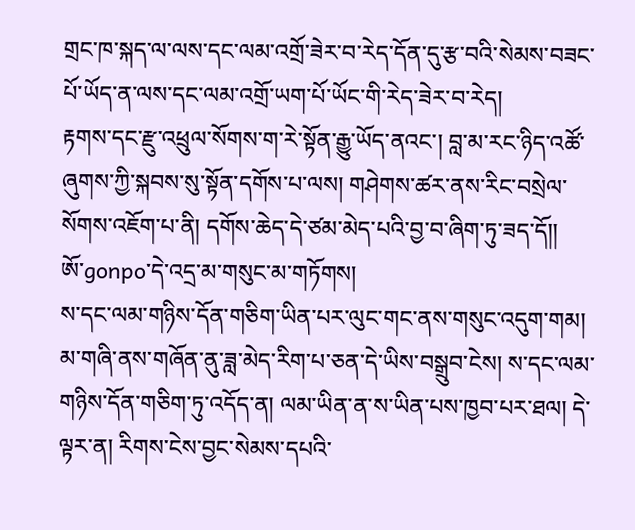གྲང་ཁ་སྐད་ལ་ལས་དང་ལམ་འགྲོ་ཟེར་བ་རེད་དོན་དུ་རྩ་བའི་སེམས་བཟང་པོ་ཡོད་ན་ལས་དང་ལམ་འགྲོ་ཡག་པོ་ཡོང་གི་རེད་ཟེར་བ་རེད།
རྟགས་དང་རྫུ་འཕྲུལ་སོགས་ག་རེ་སྟོན་རྒྱུ་ཡོད་ནའང་། བླ་མ་རང་ཉིད་འཚོ་ཞུགས་ཀྱི་སྐབས་སུ་སྟོན་དགོས་པ་ལས། གཤེགས་ཚར་ནས་རིང་བསྲེལ་སོགས་འཇོག་པ་ནི། དགོས་ཆེད་དེ་ཙམ་མེད་པའི་བྱ་བ་ཞིག་ཏུ་ཟད་དོ།།
ཨོ་gonpo་དེ་འདྲ་མ་གསུང་མ་གཏོགས།
ས་དང་ལམ་གཉིས་དོན་གཅིག་ཡིན་པར་ལུང་གང་ནས་གསུང་འདུག་གམ།
མ་གཞི་ནས་གཞོན་ནུ་ཟླ་མེད་རིག་པ་ཅན་དེ་ཡིས་བསྒྲུབ་ངེས། ས་དང་ལམ་གཉིས་དོན་གཅིག་ཏུ་འདོད་ན། ལམ་ཡིན་ན་ས་ཡིན་པས་ཁྱབ་པར་ཐལ། དེ་ལྟར་ན། རིགས་ངེས་བྱང་སེམས་དཔའི་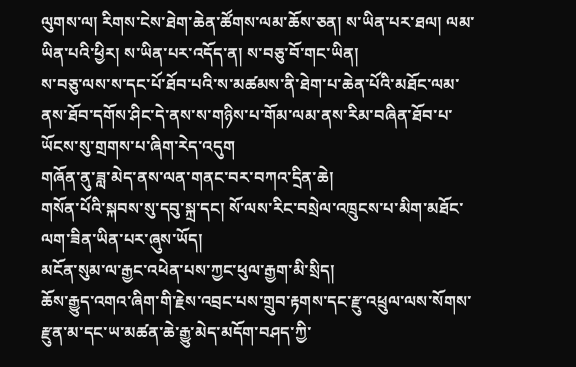ལུགས་ལ། རིགས་ངེས་ཐེག་ཆེན་ཚོགས་ལམ་ཆོས་ཅན། ས་ཡིན་པར་ཐལ། ལམ་ཡིན་པའི་ཕྱིར། ས་ཡིན་པར་འདོད་ན། ས་བཅུ་བོ་གང་ཡིན།
ས་བཅུ་ལས་ས་དང་པོ་ཐོབ་པའི་ས་མཚམས་ནི་ཐེག་པ་ཆེན་པོའི་མཐོང་ལམ་ནས་ཐོབ་དགོས་ཤིང་དེ་ནས་ས་གཉིས་པ་གོམ་ལམ་ནས་རིམ་བཞིན་ཐོབ་པ་ཡོངས་སུ་གྲགས་པ་ཞིག་རེད་འདུག
གཞོན་ནུ་ཟླ་མེད་ནས་ལན་གནང་བར་བཀའ་དྲིན་ཆེ།
གསོན་པོའི་སྐབས་སུ་དབུ་སྐྲ་དང། སོ་ལས་རིང་བསྲེལ་འཁྲུངས་པ་མིག་མཐོང་ལག་ཟིན་ཡིན་པར་ཞུས་ཡོད།
མངོན་སུམ་ལ་རྒྱང་འཕེན་པས་ཀྱང་ཕུལ་རྒྱག་མི་སྲིད།
ཆོས་རྒྱུད་འགའ་ཞིག་གི་རྗེས་འབྲང་པས་གྲུབ་རྟགས་དང་རྫུ་འཕྲུལ་ལས་སོགས་རྫུན་མ་དང་ཡ་མཚན་ཆེ་རྒྱུ་མེད་མདོག་བཤད་ཀྱི་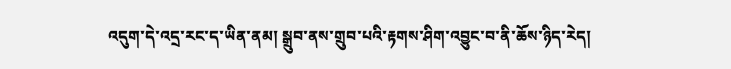འདུག་དེ་འདྲ་རང་ད་ཡིན་ནམ། སྒྲུབ་ནས་གྲུབ་པའི་རྟགས་ཤིག་འབྱུང་བ་ནི་ཆོས་ཉིད་རེད།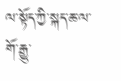ལ་སྟོད་ཀྱི་སྐད་ཆ་ལ་གོ་རྒྱུ་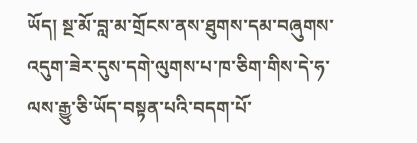ཡོད། སྔ་མོ་བླ་མ་གྲོངས་ནས་ཐུགས་དམ་བཞུགས་འདུག་ཟེར་དུས་དགེ་ལུགས་པ་ཁ་ཅིག་གིས་དེ་ཧ་ལས་རྒྱུ་ཅི་ཡོད་བསྟན་པའི་བདག་པོ་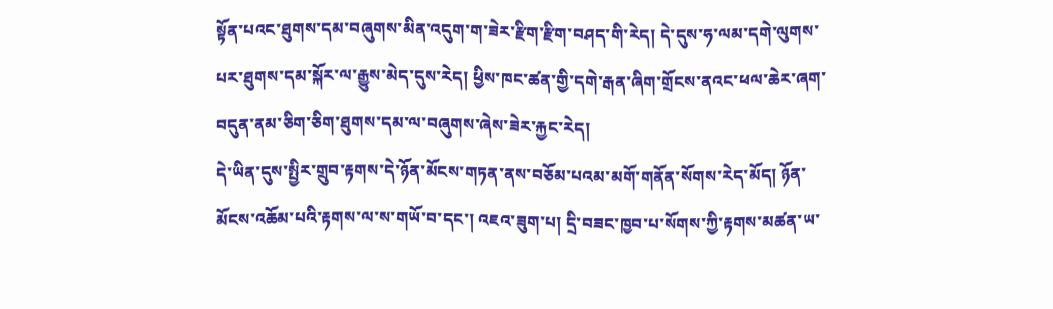སྟོན་པའང་ཐུགས་དམ་བཞུགས་མིན་འདུག་ག་ཟེར་རྫིག་རྫིག་བཤད་གི་རེད། དེ་དུས་ཧ་ལམ་དགེ་ལུགས་པར་ཐུགས་དམ་སྐོར་ལ་རྒྱུས་མེད་དུས་རེད། ཕྱིས་ཁང་ཚན་གྱི་དགེ་རྒན་ཞིག་གྲོངས་ནའང་ཕལ་ཆེར་ཞག་བདུན་ནམ་ཅིག་ཅིག་ཐུགས་དམ་ལ་བཞུགས་ཞེས་ཟེར་རྐྱང་རེད།
དེ་ཡིན་དུས་སྤྱིར་གྲུབ་རྟགས་དེ་ཉོན་མོངས་གཏན་ནས་བཅོམ་པའམ་མགོ་གནོན་སོགས་རེད་མོད། ཉོན་མོངས་འཆོམ་པའི་རྟགས་ལ་ས་གཡོ་བ་དང་། འཇའ་ཟུག་པ། དྲི་བཟང་ཁྱབ་པ་སོགས་ཀྱི་རྟགས་མཚན་ཡ་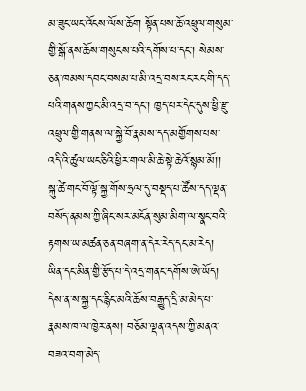མ་ཟུང་ཡང་འོངས་ལོས་ཆོག སྟོན་པས་ཆོ་འཕྲུལ་གསུམ་གྱི་སྒོ་ནས་ཆོས་གསུངས་པའི་དགོས་པ་དང་། སེམས་ཅན་ཁམས་དབང་བསམ་པ་མི་འདྲ་བས་རང་རང་གི་དད་པའི་གནས་ཀྱང་མི་འདྲ་བ་དང་། ཁྱད་པར་དེང་དུས་ཕྱི་རྫུ་འཕྲུལ་གྱི་གནས་ལ་སྐྱེ་བོ་རྣམས་དད་མགྱོགས་པས་འདི་འི་ཚུལ་ཡང་ཅིའི་ཕྱིར་གལ་མི་ཆེ་སྟེ་ཆེའོ་སྙམ་མོ།།
སྐུ་ཚེ་གང་བོ་ལྟོ་སྐྱ་གོས་ཧྲལ་དུ་བསྡད་པ་ཚོས་དད་ལྡན་བསོད་ནམས་ཀྱི་ཞིང་སར་མངོན་སུམ་མིག་ལ་སྣང་བའི་རྟགས་ཡ་མཚན་ཅན་བཞག་ན་དེར་རེད་དང་མ་རེད། ཡིན་དང་མིན་གྱི་རྩོད་པ་དེ་འདྲ་གནང་དགོས་ཨེ་ཡོད།
དེས་ན་ས་སྐྱ་དང་རྙིང་མའི་ཆོས་བརྒྱུད་དྲི་མ་མེད་པ་རྣམས་ཁ་ལ་ཁྱེར་ནས། བཅོམ་ལྡན་འདས་ཀྱི་མནའ་བཟའ་བག་མེད་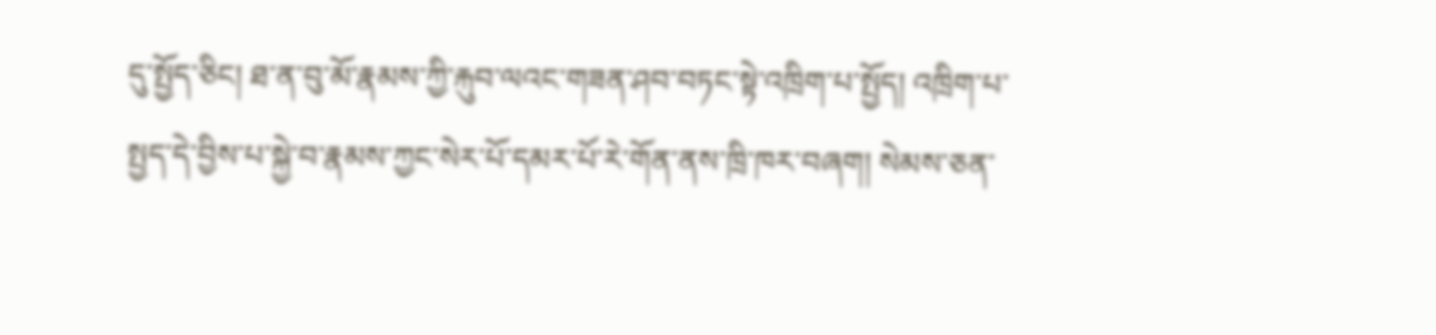དུ་སྤྱོད་ཅིང། ཐ་ན་བུ་མོ་རྣམས་ཀྱི་རྐུབ་ལའང་གཟན་ཤབ་བཏང་སྟེ་འཁྲིག་པ་སྤྱོད། འཁྲིག་པ་སྤྱད་དེ་བྱིས་པ་སྐྱེ་བ་རྣམས་ཀྱང་སེར་པོ་དམར་པོ་རེ་གོན་ནས་ཁྲི་ཁར་བཞག། སེམས་ཅན་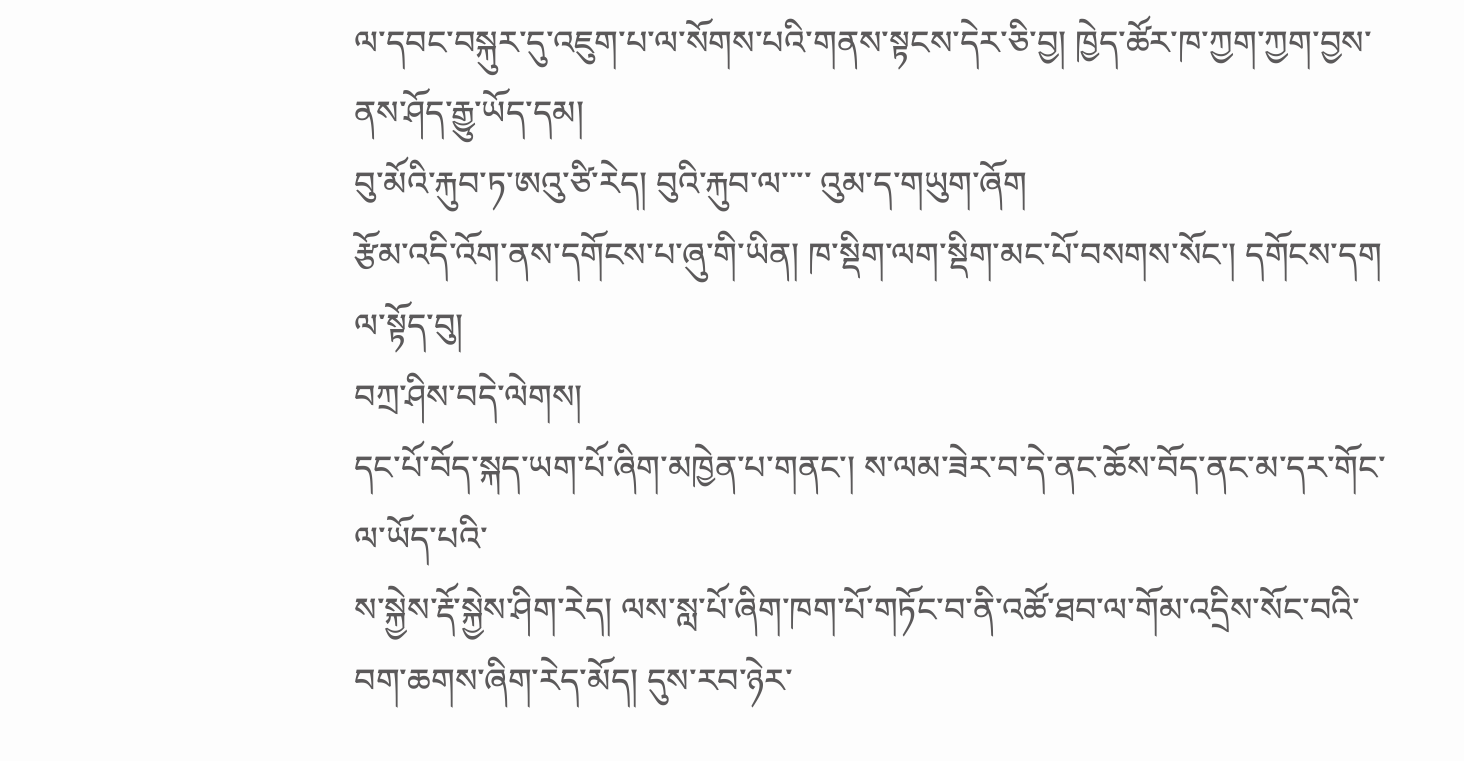ལ་དབང་བསྐུར་དུ་འཇུག་པ་ལ་སོགས་པའི་གནས་སྟངས་དེར་ཅི་བྱ། ཁྱེད་ཚོར་ཁ་ཀྱག་ཀྱག་བྱས་ནས་ཤོད་རྒྱུ་ཡོད་དམ།
བུ་མོའི་རྐུབ་ཏ་ཨའུ་ཙི་རེད། བུའི་རྐུབ་ལ་་་་ འུམ་ད་གཡུག་ཞོག
རྩོམ་འདི་འོག་ནས་དགོངས་པ་ཞུ་གི་ཡིན། ཁ་སྡིག་ལག་སྡིག་མང་པོ་བསགས་སོང་། དགོངས་དག
ལ་སྟོད་བུ།
བཀྲ་ཤིས་བདེ་ལེགས།
དང་པོ་བོད་སྐད་ཡག་པོ་ཞིག་མཁྱེན་པ་གནང་། ས་ལམ་ཟེར་བ་དེ་ནང་ཆོས་བོད་ནང་མ་དར་གོང་ལ་ཡོད་པའི་
ས་སྐྱེས་རྡོ་སྐྱེས་ཤིག་རེད། ལས་སླ་པོ་ཞིག་ཁག་པོ་གཏོང་བ་ནི་འཚོ་ཐབ་ལ་གོམ་འདྲིས་སོང་བའི་བག་ཆགས་ཞིག་རེད་མོད། དུས་རབ་ཉེར་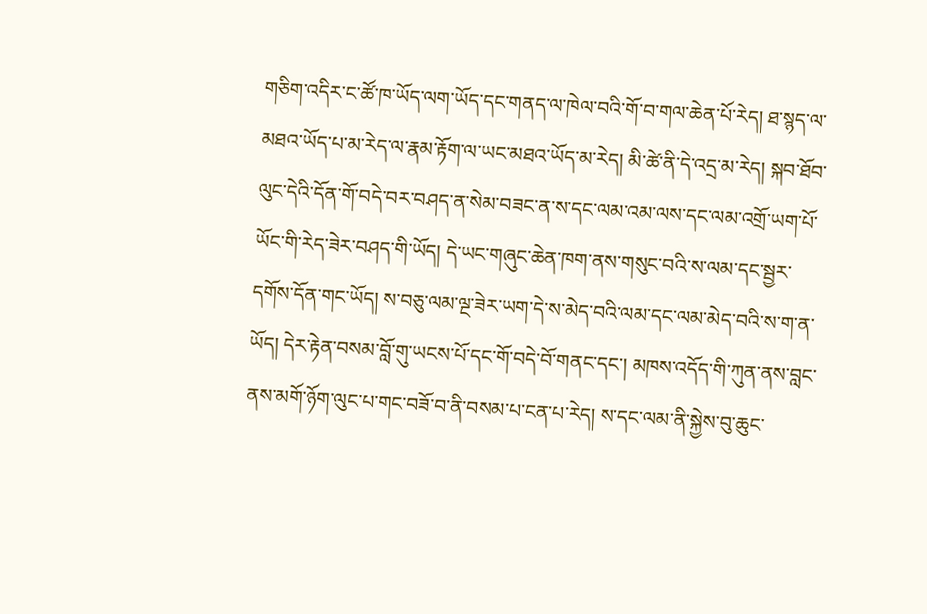གཅིག་འདིར་ང་ཚོ་ཁ་ཡོད་ལག་ཡོད་དང་གནད་ལ་ཁེལ་བའི་གོ་བ་གལ་ཆེན་པོ་རེད། ཐ་སྙད་ལ་མཐའ་ཡོད་པ་མ་རེད་ལ་རྣམ་རྟོག་ལ་ཡང་མཐའ་ཡོད་མ་རེད། མི་ཚེ་ནི་དེ་འདྲ་མ་རེད། སྐབ་ཐོབ་ལུང་དེའི་དོན་གོ་བདེ་བར་བཤད་ན་སེམ་བཟང་ན་ས་དང་ལམ་འམ་ལས་དང་ལམ་འགྲོ་ཡག་པོ་ཡོང་གི་རེད་ཟེར་བཤད་གི་ཡོད། དེ་ཡང་གཞུང་ཆེན་ཁག་ནས་གསུང་བའི་ས་ལམ་དང་སྦྱར་དགོས་དོན་གང་ཡོད། ས་བཅུ་ལམ་ལྔ་ཟེར་ཡག་དེ་ས་མེད་བའི་ལམ་དང་ལམ་མེད་བའི་ས་ག་ན་ཡོད། དེར་རྟེན་བསམ་བློ་གུ་ཡངས་པོ་དང་གོ་བདེ་བོ་གནང་དང་། མཁས་འདོད་གི་ཀུན་ནས་བླང་ནས་མགོ་ཉོག་ལུང་པ་གང་བཟོ་བ་ནི་བསམ་པ་ངན་པ་རེད། ས་དང་ལམ་ནི་སྐྱེས་བུ་ཆུང་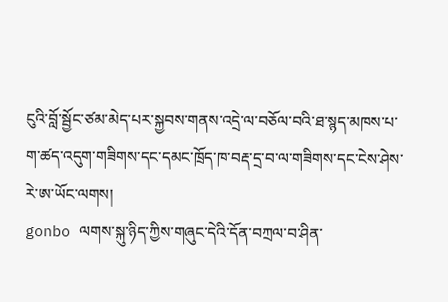ངུའི་བློ་སྦྱོང་ཙམ་མེད་པར་སྐྱབས་གནས་འདྲེ་ལ་བཅོལ་བའི་ཐ་སྙད་མཁས་པ་ག་ཚད་འདུག་གཟིགས་དང་དམང་ཁྲོད་ཁ་བརྡ་དྲ་བ་ལ་གཟིགས་དང་ངེས་ཤེས་རེ་ཨ་ཡོང་ལགས།
gonbo ལགས་སྐུ་ཉིད་ཀྱིས་གཞུང་དེའི་དོན་བཀྲལ་བ་ཤིན་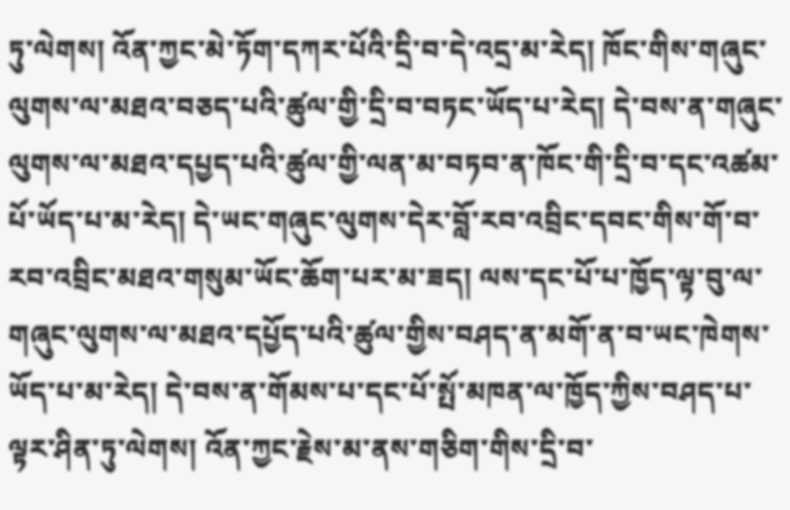ཏུ་ལེགས། འོན་ཀྱང་མེ་ཏོག་དཀར་པོའི་དྲི་བ་དེ་འདྲ་མ་རེད། ཁོང་གིས་གཞུང་ལུགས་ལ་མཐའ་བཅད་པའི་ཚུལ་གྱི་དྲི་བ་བཏང་ཡོད་པ་རེད། དེ་བས་ན་གཞུང་ལུགས་ལ་མཐའ་དཔྱད་པའི་ཚུལ་གྱི་ལན་མ་བཏབ་ན་ཁོང་གི་དྲི་བ་དང་འཚམ་པོ་ཡོད་པ་མ་རེད། དེ་ཡང་གཞུང་ལུགས་དེར་བློ་རབ་འབྲིང་དབང་གིས་གོ་བ་རབ་འབྲིང་མཐའ་གསུམ་ཡོང་ཆོག་པར་མ་ཟད། ལས་དང་པོ་པ་ཁྱོད་ལྟ་བུ་ལ་གཞུང་ལུགས་ལ་མཐའ་དཔྱོད་པའི་ཚུལ་གྱིས་བཤད་ན་མགོ་ན་བ་ཡང་ཁེགས་ཡོད་པ་མ་རེད། དེ་བས་ན་གོམས་པ་དང་པོ་སྤོ་མཁན་ལ་ཁྱོད་ཀྱིས་བཤད་པ་ལྟར་ཤིན་ཏུ་ལེགས། འོན་ཀྱང་རྗེས་མ་ནས་གཅིག་གིས་དྲི་བ་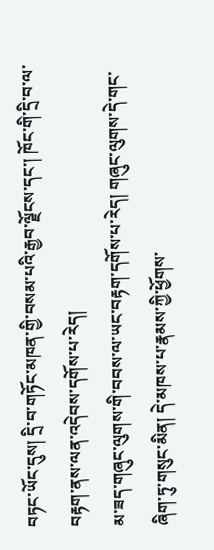བཏང་ཡོང་དུས། དྲི་བ་གཏོང་མཁན་གྱི་བསམ་པའི་རྒྱབ་ལྗོངས་དང་། ཁོང་གི་དྲི་བ་ལ་བརྟག་ནས་ལན་འདེབས་དགོས་པ་རེད།
མ་ཟད་གཞུང་ལུགས་གི་བབས་ལ་ཡང་བརྟག་དགོས་པ་རེད། གཞུང་ལུགས་དེ་གང་ཞིག་ཏུ་གསུང་མིན། དེ་མཁས་པ་རྣམས་ཀྱི་ཕྱོགས་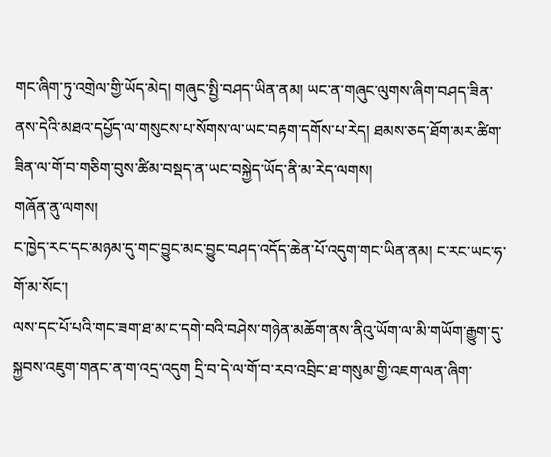གང་ཞིག་ཏུ་འགྲེལ་གྱི་ཡོད་མེད། གཞུང་སྤྱི་བཤད་ཡིན་ནམ། ཡང་ན་གཞུང་ལུགས་ཞིག་བཤད་ཟིན་ནས་དེའི་མཐའ་དཔྱོད་ལ་གསུངས་པ་སོགས་ལ་ཡང་བརྟག་དགོས་པ་རེད། ཐམས་ཅད་ཐོག་མར་ཚིག་ཟིན་ལ་གོ་བ་གཅིག་བུས་ཚིམ་བསྡད་ན་ཡང་བསྐྱེད་ཡོད་ནི་མ་རེད་ལགས།
གཞོན་ནུ་ལགས།
ང་ཁྱེད་རང་དང་མཉམ་དུ་གང་བྱུང་མང་བྱུང་བཤད་འདོད་ཆེན་པོ་འདུག་གང་ཡིན་ནམ། ང་རང་ཡང་ཧ་གོ་མ་སོང་།
ལས་དང་པོ་པའི་གང་ཟག་ཐ་མ་ང་དགེ་བའི་བཤེས་གཉེན་མཆོག་ནས་ནིའུ་ཡོག་ལ་མི་གཡོག་རྒྱུག་དུ་སྐྱབས་འཇུག་གནང་ན་ག་འདྲ་འདུག དྲི་བ་དེ་ལ་གོ་བ་རབ་འབྲིང་ཐ་གསུམ་གྱི་འཇག་ལན་ཞིག་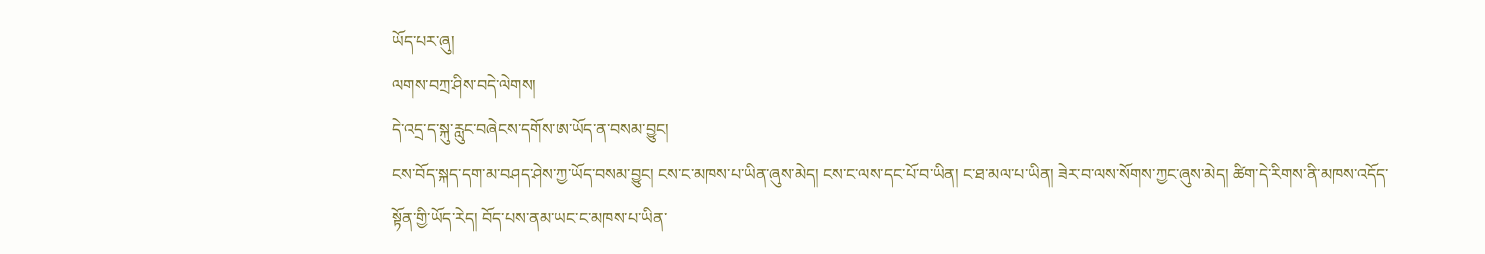ཡོད་པར་ཞུ།
ལགས་བཀྲ་ཤིས་བདེ་ལེགས།
དེ་འདྲ་ད་སྐུ་རླུང་བཞེངས་དགོས་ཨ་ཡོད་ན་བསམ་བྱུང།
ངས་བོད་སྐད་དག་མ་བཤད་ཤེས་ཀྱ་ཡོད་བསམ་བྱུང། ངས་ང་མཁས་པ་ཡིན་ཞུས་མེད། ངས་ང་ལས་དང་པོ་བ་ཡིན། ང་ཐ་མལ་པ་ཡིན། ཟེར་བ་ལས་སོགས་ཀྱང་ཞུས་མེད། ཚིག་དེ་རིགས་ནི་མཁས་འདོད་སྟོན་གྱི་ཡོད་རེད། བོད་པས་ནམ་ཡང་ང་མཁས་པ་ཡིན་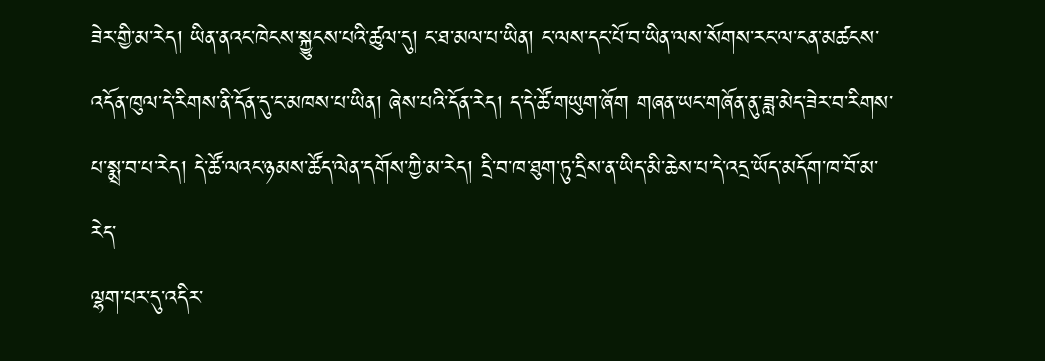ཟེར་གྱི་མ་རེད། ཡིན་ནའང་ཁེངས་སྐྱུངས་པའི་ཚུལ་དུ། ང་ཐ་མལ་པ་ཡིན། ང་ལས་དང་པོ་བ་ཡིན་ལས་སོགས་རང་ལ་ངན་མཚངས་འདོན་ཁུལ་དེ་རིགས་ནི་དོན་དུ་ང་མཁས་པ་ཡིན། ཞེས་པའི་དོན་རེད། ད་དེ་ཚོ་གཡུག་ཞོག གཞན་ཡང་གཞོན་ནུ་ཟླ་མེད་ཟེར་བ་རིགས་པ་སྨྲ་བ་པ་རེད། དེ་ཚོ་ལའང་ཉམས་ཚོད་ལེན་དགོས་ཀྱི་མ་རེད། དྲི་བ་ཁ་ཐུག་ཏུ་དྲིས་ན་ཡིད་མི་ཆེས་པ་དེ་འདྲ་ཡོད་མདོག་ཁ་བོ་མ་རེད་
ལྷག་པར་དུ་འདིར་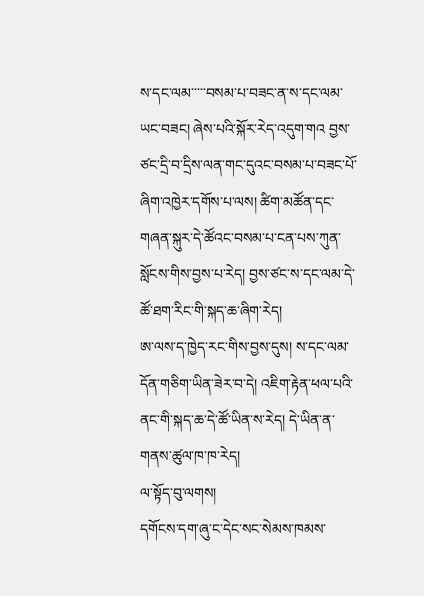ས་དང་ལམ་་་་་བསམ་པ་བཟང་ན་ས་དང་ལམ་ཡང་བཟང། ཞེས་པའི་སྐོར་རེད་འདུག་གའ བྱས་ཙང་དྲི་བ་དྲིས་ལན་གང་དུའང་བསམ་པ་བཟང་པོ་ཞིག་འཁྱེར་དགོས་པ་ལས། ཚིག་མཚོན་དང་གཞན་སྐུར་དེ་ཚོའང་བསམ་པ་ངན་པས་ཀུན་སློངས་གིས་བྱས་པ་རེད། བྱས་ཙང་ས་དང་ལམ་དེ་ཚོ་ཐག་རིང་གི་སྐད་ཆ་ཞིག་རེད།
ཨ་ལས་ད་ཁྱེད་རང་གིས་བྱས་དུས། ས་དང་ལམ་དོན་གཅིག་ཡིན་ཟེར་བ་དེ། འཇིག་རྟེན་ཕལ་པའི་ནང་གི་སྐད་ཆ་དེ་ཚོ་ཡིན་ས་རེད། དེ་ཡིན་ན་གནས་ཚུལ་ཁ་ཁ་རེད།
ལ་སྟོད་བུ་ལགས།
དགོངས་དག་ཞུ་ང་དེང་སང་སེམས་ཁམས་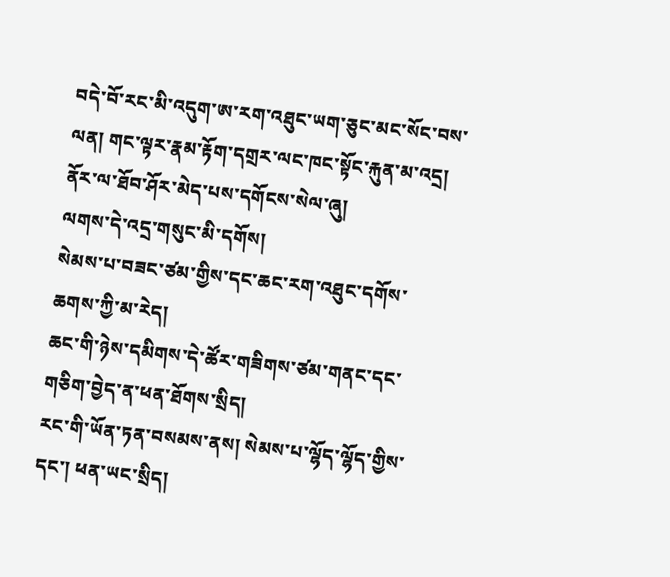བདེ་བོ་རང་མི་འདུག་ཨ་རག་འཐུང་ཡག་ཅུང་མང་སོང་བས་ལན། གང་ལྟར་རྣམ་རྟོག་དགྲར་ལང་ཁང་སྟོང་རྐུན་མ་འདྲ། ནོར་ལ་ཐོབ་ཤོར་མེད་པས་དགོངས་སེལ་ཞུ།
ལགས་དེ་འདྲ་གསུང་མི་དགོས།
སེམས་པ་བཟང་ཙམ་གྱིས་དང་ཆང་རག་འཐུང་དགོས་ཆགས་ཀྱི་མ་རེད།
ཆང་གི་ཉེས་དམིགས་དེ་ཚོར་གཟིགས་ཙམ་གནང་དང་གཅིག་བྱེད་ན་ཕན་ཐོགས་སྲིད།
རང་གི་ཡོན་ཏན་བསམས་ནས། སེམས་པ་ལྷོད་ལྷོད་གྱིས་དང་། ཕན་ཡང་སྲིད།